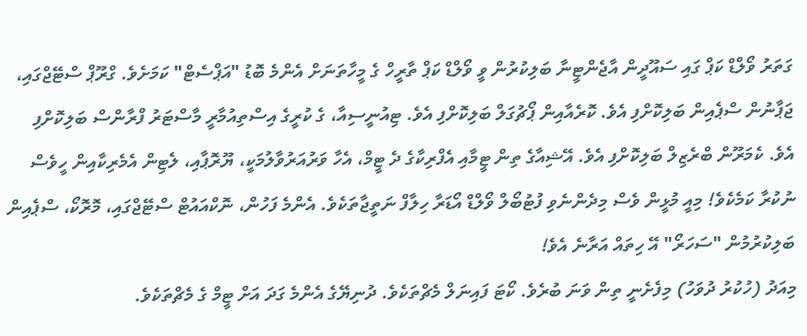ގަތަރު ވޯލްޑް ކަޕް ގައި ސައޫދީން އާޖެންޓީނާ ބަލިކުރުން ވީ ވޯލްޑް ކަޕް ތާރީހް ގެ މީހާތަނަށް އެންމެ ބޮޑު "އަޕްސެޓް" ކަމަށެވެ. ގްރޫޕް ސްޓޭޖްގައި، ޖަޕާނުން ސްޕެއިން ބަލިކޮށްފި އެވެ. ކޮރެއާއިން ޕޯޗުގަލް ބަލިކޮށްފި އެވެ. ޓިއުނީސިއާ، ގެ ކުރީގެ އިސްތިއުމާރީ މާސްޓަރު ފްރާންސް ބަލިކޮށްފި އެވެ. ކެމަރޫން ބްރެޒިލް ބަލިކޮށްފި އެވެ. އޭޝިއާގެ ތިން ޓީމާއި އެފްރިކާގެ ދެ ޓީމް، އެހާ ވަރުއަރުވާލުމަކީ، ޔޫރޮޕާއި، ލެޓިން އެމެރިކާއިން ހީވެސް ނުކުރާ ކަމެކެވެ! މިއީ މުޅީން ވެސް މިދެންނެވި ފުޓުބޯލް ވޯލްޑް އޯޑަރާ ހިލާފް ނަތީޖާތަކެވެ. އެންމެ ފަހުން، ނޮކްއައުޓް ސްޓޭޖްގައި، މޮރޮކޯ، ސްޕެއިން ބަލިކުރުމުން "ސަހަރޯ" އޭ ހިތައް އަރާނެ އެވެ!
މިއަދު (ހުކުރު ދުވަހު) މިފެށެނީ ތިން ވަނަ ބުރެވެ. ކޯޓަ ފައިނަލް މެޗްތަކެވެ. ދުނިޔޭގެ އެންމެ ގަދަ އަށް ޓީމް ގެ މެޗްތަކެވެ.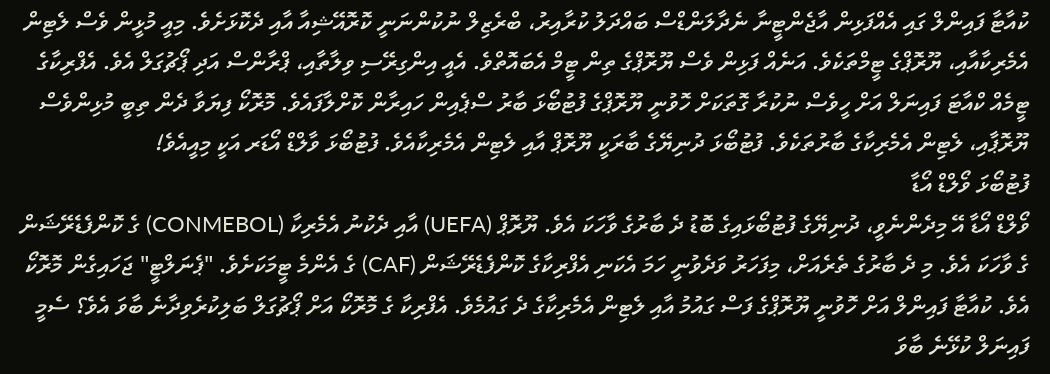ކުއާޓާ ފައިންލް ގައި އެއްފަޅިން އާޖެންޓީނާ ނެދާލަންޑްސް ބައްދަލު ކުރާއިރު، ބްރެޒިލް ނުކުންނަނީ ކޮރޮއޭޝިއާ އާއި ދެކޮޅަށެވެ. މިއީ މުޅީން ވެސް ލެޓިން އެމެރިކާއާއި، ޔޫރޮޕްގެ ޓީމްތަކެވެ. އަނެއް ފަޅިން ވެސް ޔޫރޮޕްގެ ތިން ޓީމް އެބައޮތްވެ. އެއީ އިންގިރޭސި ވިލާތާއި، ޕްރާންސް އަދި ޕޯޗުގަލް އެވެ. އެފްރިކާގެ ޓީމެއް ކްއާޓަ ފައިނަލް އަށް ހީވެސް ނުކުރާ ގޮތަކަށް ހޮވުނީ ޔޫރޮޕްގެ ފުޓުބޯޅަ ބާރު ސްޕެއިން ހައިރާން ކޮށްލާފައެވެ. މޮރޮކޯ ފިޔަވާ ދެން ތިބީ މުޅިންވެސް ޔޫރޮޕާއި، ލެޓިން އެމެރިކާގެ ބާރުތަކެވެ. ފުޓުބޯޅަ ދުނިޔޭގެ ބާރަކީ ޔޫރޮޕް އާއި ލެޓިން އެމެރިކާއެވެ. ފުޓުބޯޅަ ވާލްޑް އޯޑަރ އަކީ މިއީއެވެ!
ފުޓުބޯޅަ ވޯލްޑް އޯޑާ
ވޯލްޑް އޯޑާ އޭ މިދެންނެވީ، ދުނިޔޭގެ ފުޓުބޯޅައިގެ ބޮޑު ދެ ބާރުގެ ވާހަކަ އެވެ. ޔޫރޮޕް (UEFA) އާއި ދެކުނު އެމެރިކާ (CONMEBOL) ގެ ކޮންފެޑެރޭޝަން ގެ ވާހަކަ އެވެ. މި ދެ ބާރުގެ ތެރެއަށް، މިފަހަރު ވަދެވުނީ ހަމަ އެކަނި އެފްރިކާގެ ކޮންފެޑެރޭޝަން (CAF) ގެ އެންމެ ޓީމަކަށެވެ. "ޕެނަލްޓީ" ޖަހައިގެން މޮރޮކޯ އެވެ. ކުއާޓާ ފައިންލް އަށް ހޮވުނީ ޔޫރޮޕްގެ ފަސް ގައުމު އާއި ލެޓިން އެމެރިކާގެ ދެ ގައުމެވެ. އެފްރިކާ ގެ މޮރޮކޯ އަށް ޕޯޗުގަލް ބަލިކުރެވިދާނެ ބާވަ އެވެ؟ ސެމީ ފައިނަލް ކުޅޭނެ ބާވަ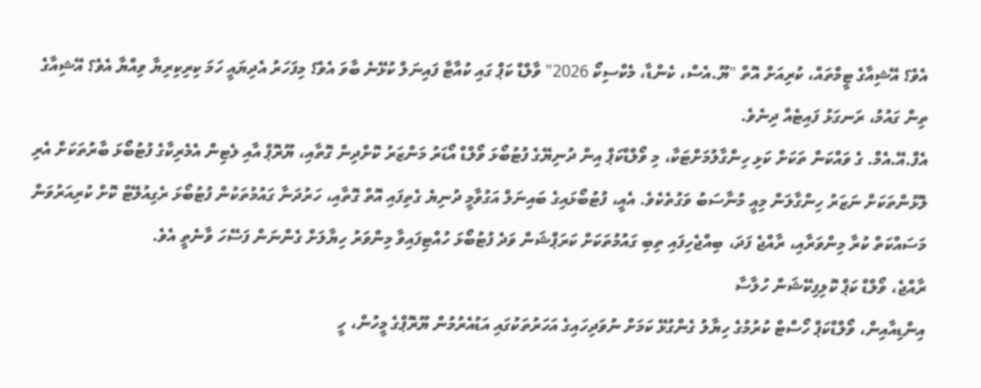އެވެ؟ އޭޝިއާގެ ޓީމްތައް، ކުރިއަށް އޮތް "ޔޫ.އެސް، ކެންޑާ، މެކްސިކޯ 2026" ވާލްޑް ކަޕް ގައި ކުއާޓާ ފައިނަލް ކުޅޭނެ ބާވަ އެވެ؟ މިފަހަރު އެދިޔައީ ހަމަ ކިރިކިރިޔާ ވިއްޔާ އެވެ؟ އޭޝިއާގެ ތިން ގައުމު، ރަނގަޅު ފައިޓެއް ދިނެވެ.
އެފް.އޭ.އެމް. ގެ ވައްކަން ތަކަށް ކަޅި ހިންގާލުމަށްޓަކާ، މި ވޯލްޑްކަޕް އިން ދުނިޔޭގެ ފުޓުބޯޅަ ވޯލްޑް އޯޑަރު މަންޒަރު ކޮށްދިން ގޮތާއި، ޔޫރޮޕް އާއި ލެޓިން އެމެރިކާގެ ފުޓުބޯޅަ ބާރުތަކަށް އެރި ލޮޅުންތަކަށް ނަޒަރު ހިންގާލަން މިއީ މުނާސަބު ވަގުތެކެވެ. އެއީ، ފުޓުބޯޅައިގެ ބައިނަލް އަގުވާމީ ދުނިޔެ ގެތިފައި އޮތް ގޮތާއި، ހަރުދަނާ ގައުމުތަކުން ފުޓުބޯޅަ ރެގިއުލޭޓް ކޮށް ކުރިއަރުވަން މަސައްކަތް ކުރާ މިންވަރާއި، ރާއްޖެ ފަދަ، ބިއްޖެހިފައި ތިބި ގައުމުތަކަށް ކަރަޕްޝަން ވަދެ ފުޓުބޯޅަ ހުއްޓިފައިވާ މިންވަރު ހިޔާލަށް ގެންނަން ފަސޭހަ ވާނެތީ އެވެ.
ރާއްޖެ، ވޯލްޑް ކަޕް ކޮލިފިކޭޝަން ހުލާސާ
އިންޑިއާއިން، ވޯލްޑްކަޕް ހޯސްޓް ކުރުމުގެ ހިޔާލު ގެންގުޅޭ ކަމަށް ނުވަދިހައިގެ އަހަރުތަކުގައި އަޑުއެރުމުން ޔޫރޮޕްގެ މީހުން، ހީ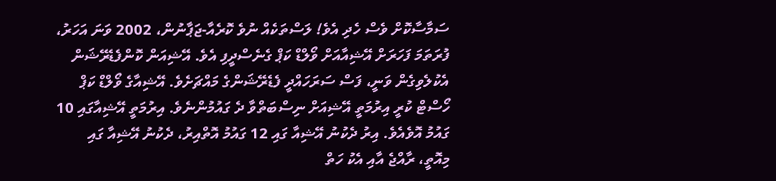ސަމާސާކޮށް ވެސް ހެދި އެވެ! ލަސްތަކެއް ނުވެ ކޮރެއާ-ޖަޕާނުން، 2002 ވަނަ އަހަރު، ފުރަތަމަ ފަހަރަށް އޭޝިއާއަށް ވޯލްޑް ކަޕް ގެނެސްދީފި އެވެ. އޭޝިއަން ކޮންފެޑެރޭޝަން އެކުލެވިގެން ވަނީ، ފަސް ސަރަހައްދީ ފެޑެރޭޝަންގެ މައްޗަށެވެ. އޭޝިއާގެ ވޯލްޑް ކަޕް ހޯސްޓް ކުރީ އިރުމަތީ އޭޝިއަށް ނިސްބަތްވާ ދެ ގައުމުންނެވެ. އިރުމަތީ އޭޝިއާގައި 10 ގައުމު އޮވެއެވެ. އިރު ދެކުނު އޭޝިއާ ގައި 12 ގައުމު އޮތްއިރު، ދެކުނު އޭޝިއާ ގައި މިއޮތީ، ރާއްޖެ އާއި އެކު ހަތް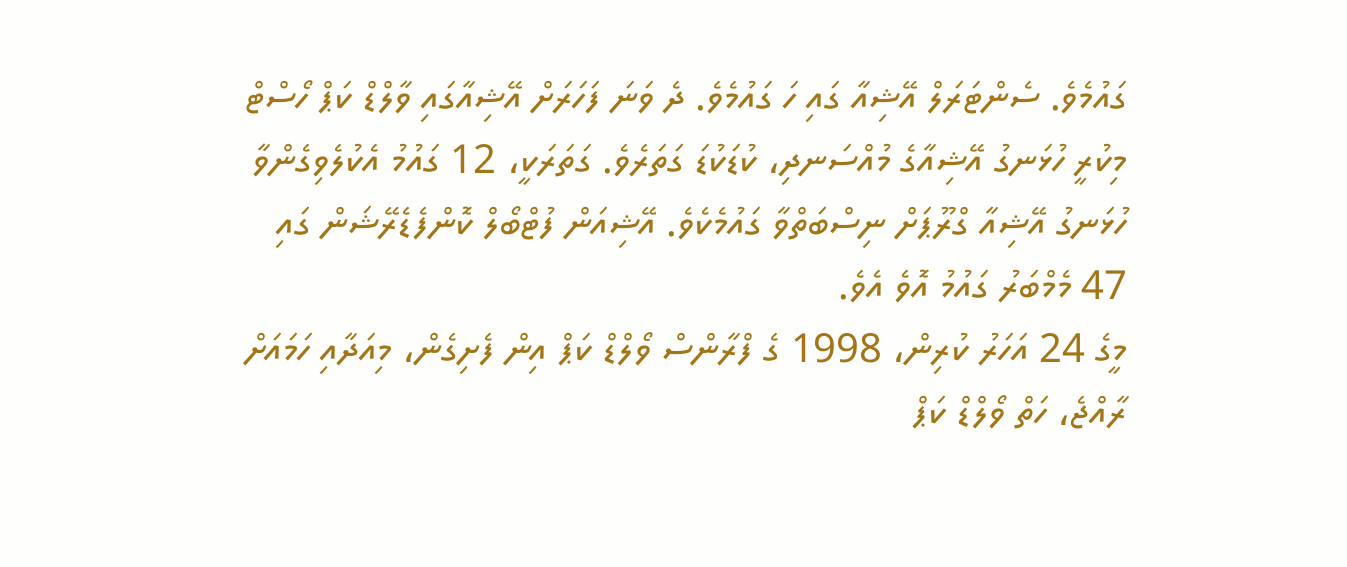ގައުމެވެ. ސެންޓަރަލް އޭޝިއާ ގައި ހަ ގައުމެވެ. ދެ ވަނަ ފަހަރަށް އޭޝިއާގައި ވާލްޑް ކަޕް ހޯސްޓް މިކުރީ ހުޅަނގު އޭޝިއާގެ މުއްސަނދި، ކުޑަކުޑަ ގަތަރެވެ. ގަތަރަކީ، 12 ގައުމު އެކުލެވިގެންވާ ހުޅަނގު އޭޝިއާ ގްރޫޕަށް ނިސްބަތްވާ ގައުމެކެވެ. އޭޝިއަން ފުޓްބޯލް ކޮންފެޑެރޭޝަން ގައި 47 މެމްބަރު ގައުމު އޮވެ އެވެ.
މީގެ 24 އަހަރު ކުރިން، 1998 ގެ ފްރާންސް ވޯލްޑް ކަޕް އިން ފެށިގެން، މިއަދާއި ހަމައަށް ރާއްޖެ، ހަތް ވޯލްޑް ކަޕް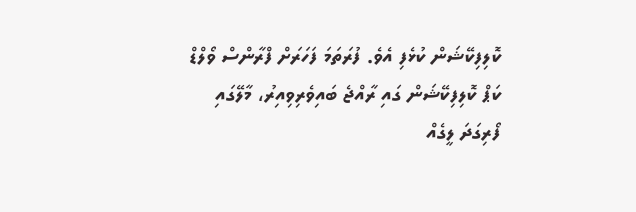ކޮލިފިކޭޝަން ކުޅެފި އެވެ. ފުރަތަމަ ފަހަރަށް ފްރާންސް ވޯލްޑް ކަޕް ކޮލިފިކޭޝަން ގައި ރާއްޖެ ބައިވެރިވިއިރު، މާލޭގައި ފޯރިގަދަ ލީގެއް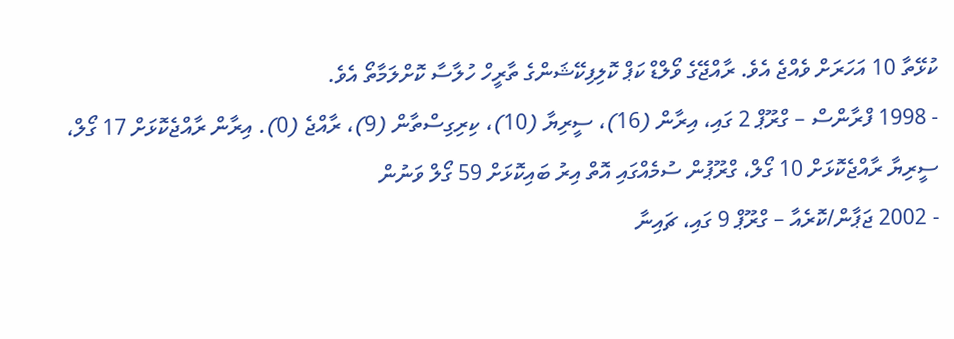ކުޅޭތާ 10 އަހަރަށް ވެއްޖެ އެވެ. ރާއްޖޭގެ ވޯލްޑް ކަޕް ކޮލިފިކޭޝަންގެ ތާރީހް ހުލާސާ ކޮށްލަމާތޯ އެވެ.
- 1998 ފްރާންސް – ގްރޫޕް 2 ގައި، އިރާން (16)، ސީރިޔާ (10)، ކިރިގިސްތާން (9)، ރާއްޖެ (0). އިރާން ރާއްޖެކޮޅަށް 17 ގޯލް، ސީރިޔާ ރާއްޖެކޮޅަށް 10 ގޯލް، ގްރޫޕުން ސުމެއްގައި އޮތް އިރު ބައިކޮޅަށް 59 ގޯލް ވަނުން
- 2002 ޖަޕާން/ކޮރެއާ – ގްރޫޕް 9 ގައި، ޗައިނާ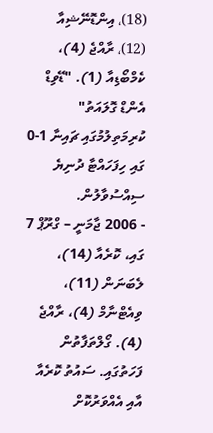(18)، އިންޑޮނޭޝިއާ (12)، ރާއްޖެ (4)، ކެމްބޯޑިއާ (1). "ޑޭވިޑް އެންޑް ގޮލައަތު" ކުރިމަތިލުމުގައި ޗައިނާ 1-0 ގައި ހިފަހައްޓާ ދުނިޔެ ސިއްސުވާލުން.
- 2006 ޖާމަނީ – ގްރޫޕް 7 ގައި، ކޮރެއާ (14)، ލެބަނަން (11)، ވިއެޓްނާމް (4)، ރާއްޖެ (4). ގޯލްތަފާތުން ފަހަތުގައި. ސައުތު ކޮރެއާ އާއި އެއްވަރުކޮށް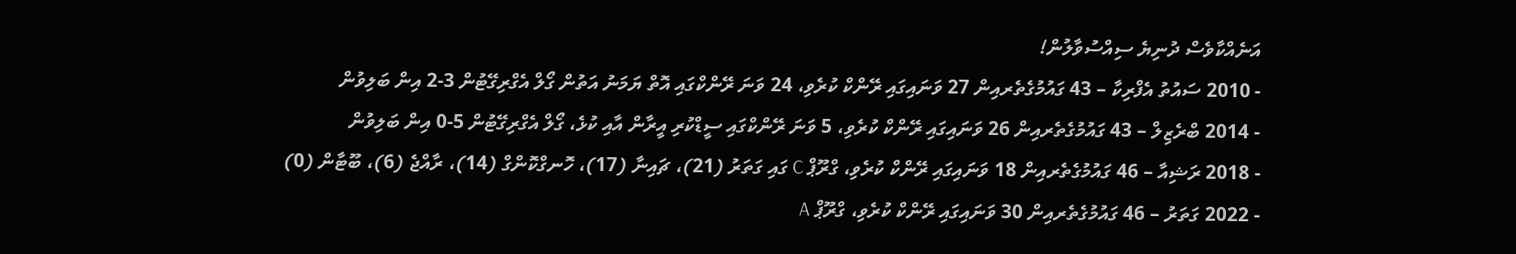އަނެއްކާވެސް ދުނިޔެ ސިއްސުވާލުން!
- 2010 ސައުތު އެފްރިކާ – 43 ގައުމުގެތެރއިން 27 ވަނައިގައި ރޭންކް ކުރެވި، 24 ވަނަ ރޭންކްގައި އޮތް ޔަމަނު އަތުން ގޯލް އެގްރިގޭޓުން 3-2 އިން ބަލިވުން
- 2014 ބްރެޒިލް – 43 ގައުމުގެތެރއިން 26 ވަނައިގައި ރޭންކް ކުރެވި، 5 ވަނަ ރޭންކްގައި ސީޑްކުރި އީރާން އާއި ކުޅެ، ގޯލް އެގްރިގޭޓުން 5-0 އިން ބަލިވުން
- 2018 ރަޝިއާ – 46 ގައުމުގެތެރއިން 18 ވަނައިގައި ރޭންކް ކުރެވި، ގްރޫޕް C ގައި ގަތަރު (21)، ޗައިނާ (17)، ހޮނގްކޮންގް (14)، ރާއްޖެ (6)، ބޫޓާން (0)
- 2022 ގަތަރު – 46 ގައުމުގެތެރއިން 30 ވަނައިގައި ރޭންކް ކުރެވި، ގްރޫޕް A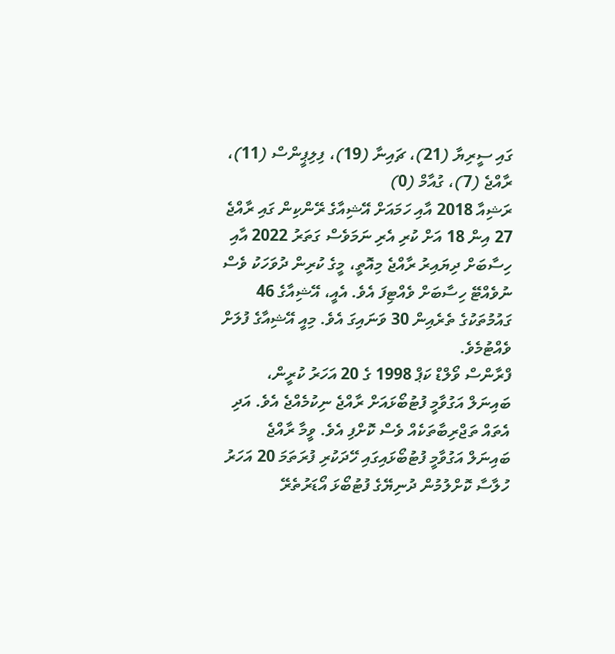ގައި ސީރިޔާ (21)، ޗައިނާ (19)، ފިލިޕީންސް (11)، ރާއްޖެ (7)، ގުއާމް (0)
ރަޝިއާ 2018 އާއި ހަމައަށް އޭޝިއާގެ ރޭންކިން ގައި ރާއްޖެ 27 އިން 18 އަށް ކުރި އެރި ނަމަވެސް ގަތަރު 2022 އާއި ހިސާބަށް ދިޔައިރު ރާއްޖެ މިއޮތީ، މީގެ ކުރިން ދުވަހަކު ވެސް ނުވެއްޓޭ ހިސާބަށް ވެއްޓިފަ އެވެ. އެއީ، އޭޝިއާގެ 46 ގައުމުތަކުގެ ތެރެއިން 30 ވަނައިގަ އެވެ. މިއީ އޭޝިއާގެ ފުލަށް ވެއްޓުމެވެ.
ފްރާންސް ވޯލްޑް ކަޕް 1998 ގެ 20 އަހަރު ކުރީން، ބައިނަލް އަގުވާމީ ފުޓުބޯޅައަށް ރާއްޖެ ނިކުމެއްޖެ އެވެ. އަދި އެތައް ތަޖްރިބާތަކެއް ވެސް ކޮށްފި އެވެ. ވީމާ ރާއްޖެ ބައިނަލް އަގުވާމީ ފުޓުބޯޅައިގައި ހޭދަކުރި ފުރަތަމަ 20 އަހަރު ހުލާސާ ކޮށްލުމުން ދުނިޔޭގެ ފުޓުބޯޅަ އޯޑަރުތެރޭ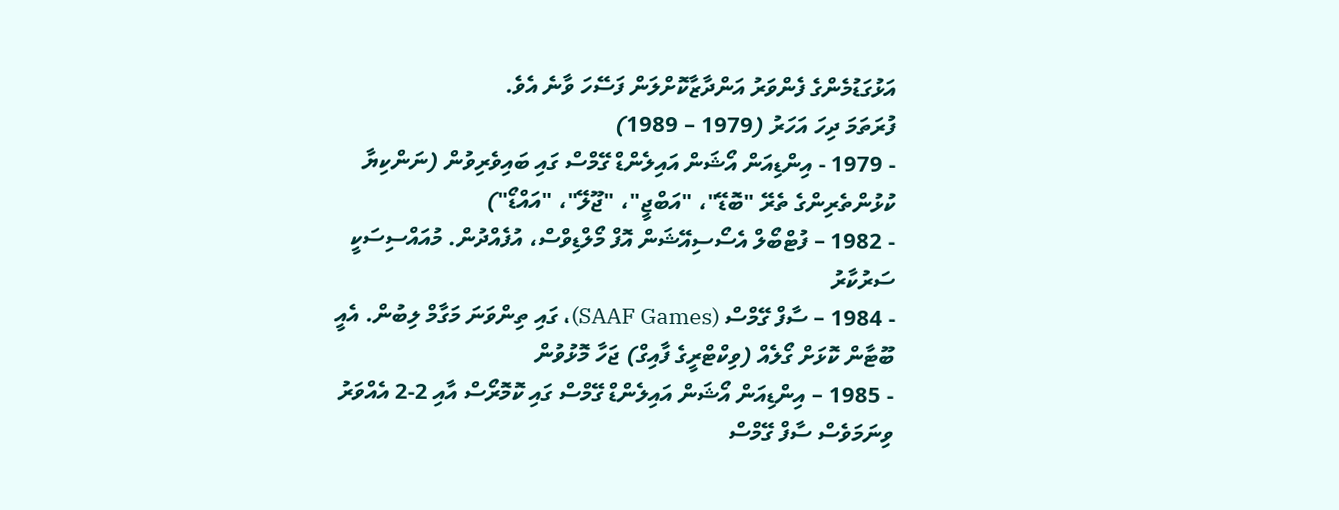އަޅުގަޑުމެންގެ ފެންވަރު އަންދާޒާކޮށްލަން ފަސޭހަ ވާނެ އެވެ.
ފުރަތަމަ ދިހަ އަހަރު (1979 – 1989)
- 1979 - އިންޑިއަން އޯޝަން އައިލެންޑް ގޭމްސް ގައި ބައިވެރިވުން (ނަންކިޔާ ކުޅުންތެރިންގެ ތެރޭ "ބޮޑޭ"، "އަބްޖީ"، "ޖޫލޭ"، "އައްޑޯ")
- 1982 – ފުޓްބޯލް އެސޯސިއޭޝަން އޮފް މޯލްޑިވްސް، އުފެއްދުން. މުއައްސިސަކީ ސަރުކާރު
- 1984 – ސާފް ގޭމްސް (SAAF Games)، ގައި ތިންވަނަ މަގާމް ލިބުން. އެއީ ބޫޓާން ކޮޅަށް ގޯލެއް (ވިކްޓްރީގެ ފާއިގް) ޖަހާ މޮޅުވުން
- 1985 – އިންޑިއަން އޯޝަން އައިލެންޑް ގޭމްސް ގައި ކޮމޮރޯސް އާއި 2-2 އެއްވަރު ވިނަމަވެސް ސާފް ގޭމްސް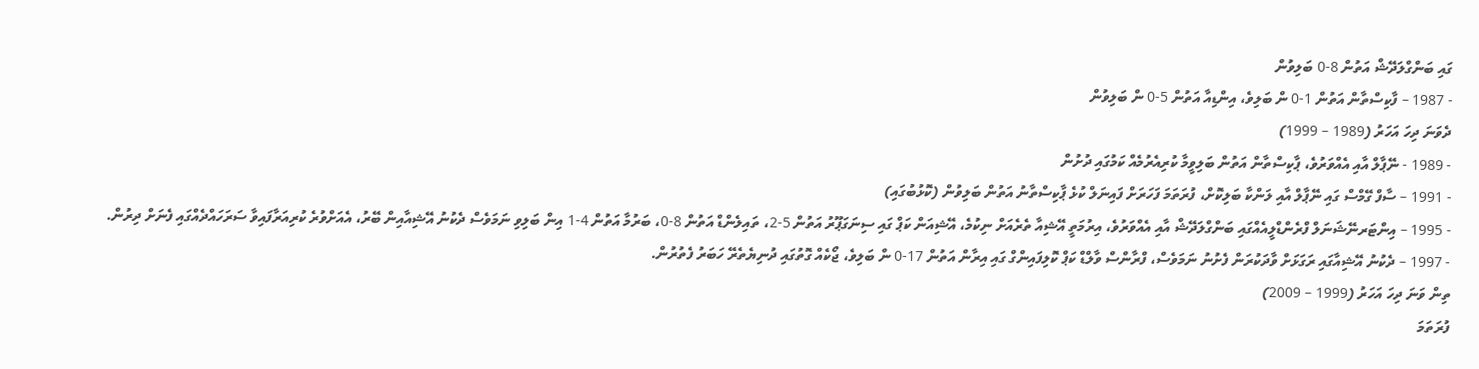ގައި ބަންގްލަދޭޝް އަތުން 8-0 ބަލިވުން
- 1987 – ފާކިސްތާން އަތުން 1-0 ން ބަލިވެ، އިންޑިއާ އަތުން 5-0 ން ބަލިވުން
ދެވަނަ ދިހަ އަހަރު (1989 – 1999)
- 1989 - ނޭޕާލް އާއި އެއްވަރުވެ، ޕާކިސްތާން އަތުން ބަލިވީމާ ކުރިއެރުމެއް ކަމުގައި ދުށުން
- 1991 – ސާފް ގޭމްސް ގައި ނޭޕާލް އާއި ލަންކާ ބަލިކޮށް، ފުރަތަމަ ފަހަރަށް ފައިނަލް ކުޅެ ޕާކިސްތާނު އަތުން ބަލިވުން (ކޮޅުބުގައި)
- 1995 – އިންޓަރނޭޝަނަލް ފްރެންޑްލީއެއްގައި ބަންގްލަދޭޝް އާއި އެއްވަރުވެ، އިރުމަތީ އޭޝިއާ ތެރެއަށް ނިކުމެ، އޭޝިއަން ކަޕް ގައި ސިނަގަޕޫރު އަތުން 5-2، ތައިލެންޑް އަތުން 8-0، ބަރުމާ އަތުން 4-1 އިން ބަލިވި ނަމަވެސް ދެކުނު އޭޝިއާއިން ބޭރު، އެއަށްވުރެ ކުރިއަރާފައިވާ ސަރަހައްދެއްގައި ފެނަށް ދިރުން.
- 1997 – ދެކުނު އޭޝިއާގައި ރަގަޅަށް ވާދަކުރަން ފެށުނު ނަމަވެސް، ފްރާންސް ވާލްޑް ކަޕް ކޮލިފައިންގް ގައި އިރާން އަތުން 17-0 ން ބަލިވެ، ޖޯކެއް ގޮތުގައި ދުނިޔެތެރޭ ހަބަރު ފެތުރުން.
ތިން ވަނަ ދިހަ އަހަރު (1999 – 2009)
ފުރަތަމަ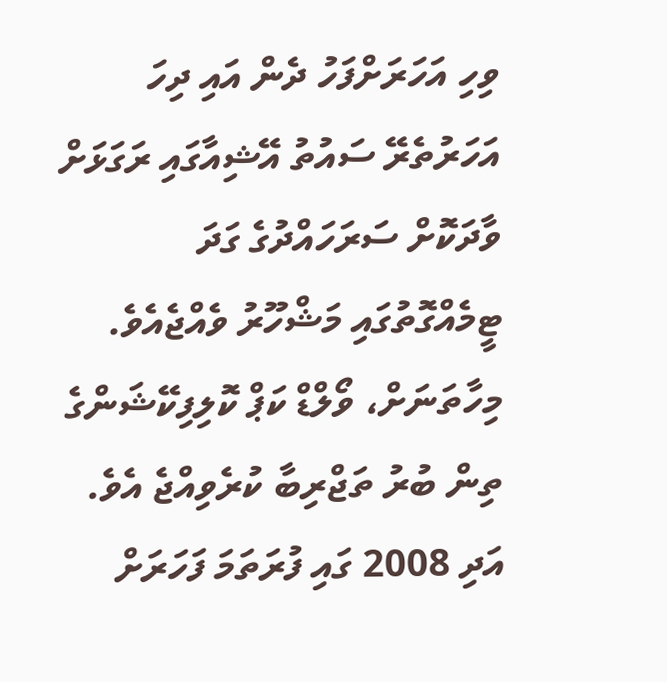ވިހި އަހަރަށްފަހު ދެން އައި ދިހަ އަހަރުތެރޭ ސައުތު އޭޝިއާގައި ރަގަޅަށް ވާދަކޮށް ސަރަހައްދުގެ ގަދަ ޓީމެއްގޮތުގައި މަޝްހޫރު ވެއްޖެއެވެ. މިހާތަނަށް، ވޯލްޑް ކަޕް ކޮލިފިކޭޝަންގެ ތިން ބުރު ތަޖްރިބާ ކުރެވިއްޖެ އެވެ. އަދި 2008 ގައި ފުރަތަމަ ފަހަރަށް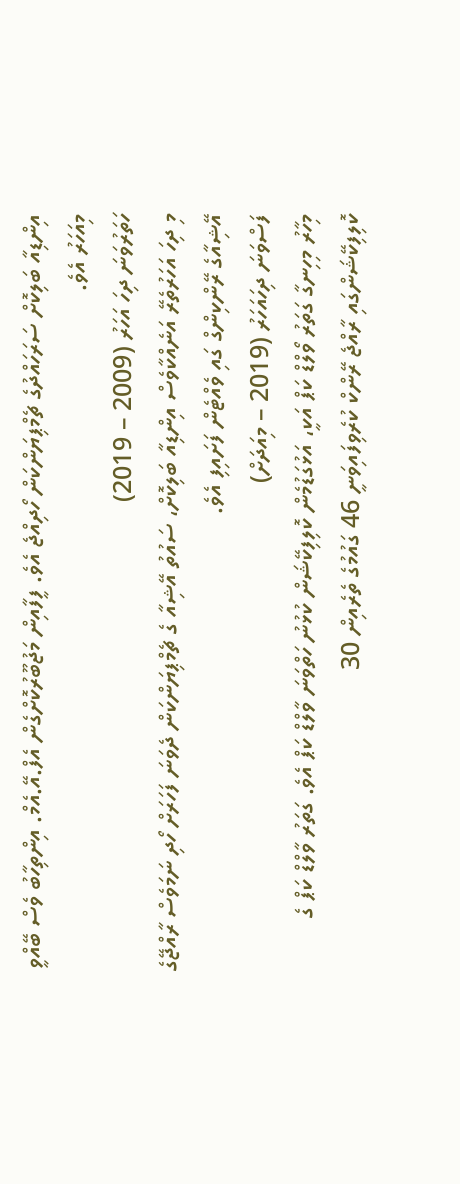އިންޑިއާ ބަލިކޮށް ސަރަހައްދުގެ ޗެމްޕިޔަންކަން ހޯދިއްޖެ އެވެ. ފީފާއިން މަޖުބޫރުކޮށްގެން އެފް.އޭ.އެމް. އިންތިހާބު ވެސް ބޭއްވީ މިއަހަރު އެވެ.
ހަތަރުވަނަ ދިހަ އަހަރު (2009 – 2019)
މި ދިހަ އަހަރުތެރޭ އަނެއްކާވެސް އިންޑިއާ ބަލިކޮށް، ސައުތު އޭޝިއާ ގެ ޗެމްޕިޔަންކަން ދެވަނަ ފަހަރަށް ހޯދި ނަމަވެސް ރާއްޖޭގެ އޭޝިއާގެ ރޭންކިންގް ގައި ވެއްޓެން ފަށައިފި އެވެ.
ފަސްވަނަ ދިހައަހަރު (2019 – މިއަދަށް)
މިހާރު މިހިނގާ ގަތަރު ވޯލްޑް ކަޕް އަކީ، އަޅުގަޑުމެން ކޮލިފިކޭޝަން ކުޅުނު ހަތްވަނަ ވާލްޑް ކަޕް އެވެ. ގަތަރު ވާލްޑް ކަޕް ގެ ކޮލިފިކޭޝަންގައި ރާއްޖެ ރޭންކް ކުރެވިފައިވަނީ 46 ގައުމުގެ ތެރެއިން 30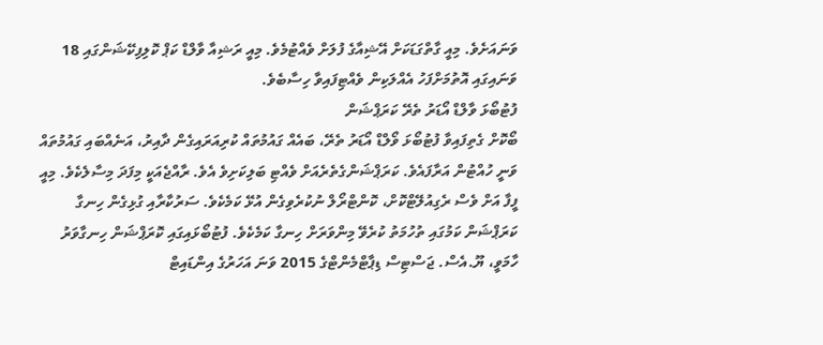ވަނައަށެވެ. މިއީ ގާތްގަޑަކަށް އޭޝިއާގެ ފުލަށް ވެއްޓުމެވެ. މިއީ ރަޝިއާ ވާލްޑް ކަޕް ކޮލިފިކޭޝަންގައި 18 ވަނައިގައި އޮތުމަށްފަހު އެއްލަކިން ވެއްޓިފައިވާ ހިސާބެވެ.
ފުޓުބޯޅަ ވާލްޑް އޯޑަރު ތެރޭ ކަރަޕްޝަން
ބޯކޮށް ގެތިފައިވާ ފުޓުބޯޅަ ވޯލްޑް އޯޑަރު ތެރޭ، ބައެއް ގައުމުތައް ކުރިއަރައިގެން ދާއިރު، އަނެއްބައި ގައުމުތައް ވަނީ ހުއްޓުން އަރާފައެވެ. ކަރަޕްޝަންގެތެރެއަށް ވެއްޓި ބަލިކަށިވެ އެވެ. ރާއްޖެއަކީ މިފަދަ މިސާލެކެވެ. މިއީ ފީފާ އަށް ވެސް ރެގިއުލޭޓްކޮށް، ކޮންޓްރޯލް ނުކުރެވިގެން އުޅޭ ކަމެކެވެ. ސަރުކާރާއި ގުޅިގެން ހިނގާ ކަރަޕްޝަން ކަމުގައި ތުހުމަތު ކުރެވޭ މިންވަރަށް ހިނގާ ކަމެކެވެ. ފުޓުބޯޅައިގައި ކޮރަޕްޝަން ހިނގާވަރު ހާމަވީ، ޔޫ.އެސް. ޖަސްޓިސް ޑިޕާޓްމެންޓްގެ 2015 ވަނަ އަހަރުގެ އިންޑައިޓް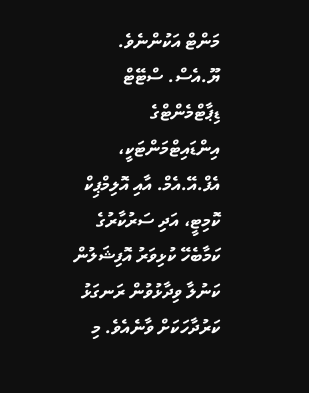މަންޓް އަކުންނެވެ. ޔޫ.އެސް. ސްޓޭޓް ޑިޕާޓްމެންޓްގެ އިންޑައިޓްމަންޓަކީ، އެފް.އޭ.އެމް. އާއި އޮލިމްޕިކް ކޮމިޓީ، އަދި ސަރުކާރުގެ ކަމާބެހޭ ކުޅިވަރު އޮފިޝަލުން ކަނުލާ ވިދާޅުވުން ރަނގަޅު ކަރުދާހަކަށް ވާނެއެވެ. މި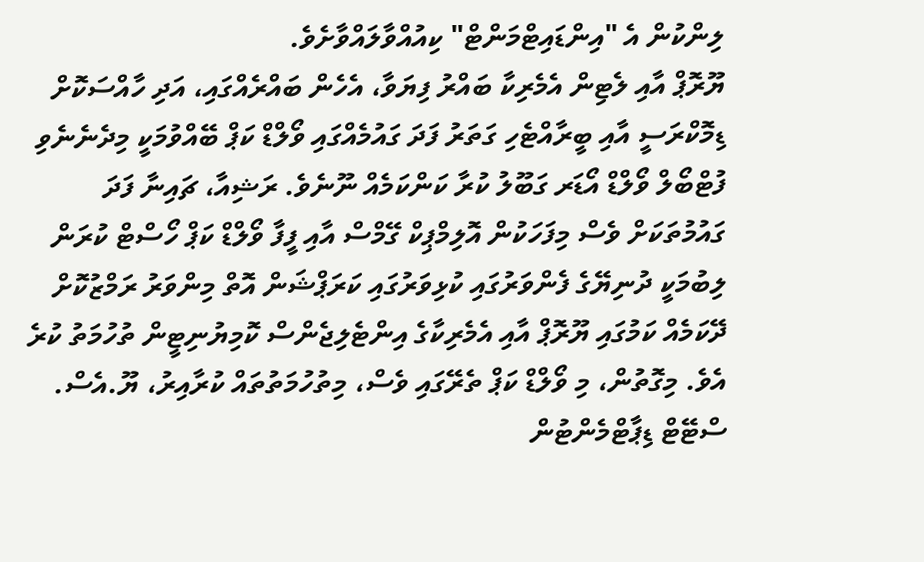ލިންކުން އެ "އިންޑައިޓްމަންޓް" ކިއުއްވާލައްވާށެވެ.
ޔޫރޮޕް އާއި ލެޓިން އެމެރިކާ ބައްރު ފިޔަވާ، އެހެން ބައްރެއްގައި، އަދި ހާއްސަކޮށް ޑިމޮކްރަސީ އާއި ބީރާއްޓެހި ގަތަރު ފަދަ ގައުމެއްގައި ވޯލްޑް ކަޕް ބޭއްވުމަކީ މިދެނެނެވި ފުޓްބޯލް ވޯލްޑް އޯޑަރ ގަބޫލު ކުރާ ކަންކަމެއް ނޫނެވެ. ރަޝިއާ، ޗައިނާ ފަދަ ގައުމުތަކަށް ވެސް މިފަހަކުން އޮލިމްޕިކް ގޭމްސް އާއި ފީފާ ވޯލްޑް ކަޕް ހޯސްޓް ކުރަން ލިބުމަކީ ދުނިޔޭގެ ފެންވަރުގައި ކުޅިވަރުގައި ކަރަޕްޝަން އޮތް މިންވަރު ރަމްޒުކޮށް ދޭކަމެއް ކަމުގައި ޔޫރޮޕް އާއި އެމެރިކާގެ އިންޓެލިޖެންސް ކޮމިޔުނިޓީން ތުހުމަތު ކުރެ އެވެ. މިގޮތުން، މި ވޯލްޑް ކަޕް ތެރޭގައި ވެސް، މިތުހުމަތުތައް ކުރާއިރު، ޔޫ.އެސް. ސްޓޭޓް ޑިޕާޓްމެންޓުން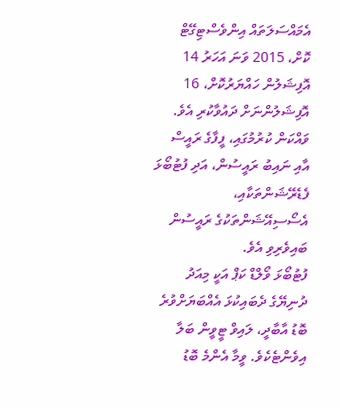އެމައްސަލަތައް އިންވެސްޓިގޭޓް ކޮށް، 2015 ވަނަ އަހަރު 14 އޮފިޝަލުން ހައްޔަރުކޮށް، 16 އޮފިޝަލުންނަށް ދައުވާކުރި އެވެ. ވައްކަން ކުރުމުގައި، ފީފާގެ ރައީސް އާއި ނައިބު ރައީސުން، އަދި ފުޓުބޯޅަ ފެޑެރޭޝަންތަކާއި، އެސޯސިއޭޝަންތަކުގެ ރައީސުން ބައިވެރިވި އެވެ.
ފުޓުބޯޅަ ވޯލްޑް ކަޕް އަކީ މިއަދު ދުނިޔޭގެ ދެބައިކުޅަ އެއްބަޔަށްވުރެ ބޮޑު އާބާދީ، ލައިވް ޓީވީން ބަލާ އިވެންޓެކެވެ. ވީމާ އެންމެ ބޮޑު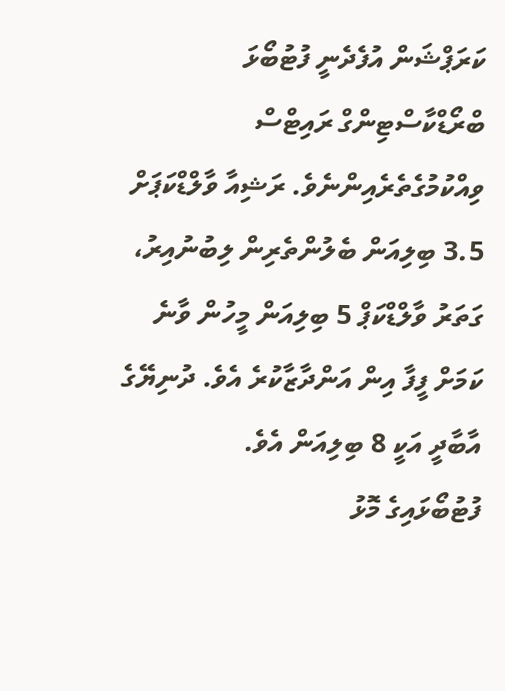ކަރަޕްޝަން އުފެދެނީ ފުޓުބޯޅަ ބްރޯޑްކާސްޓިންގް ރައިޓްސް ވިއްކުމުގެތެރެއިންނެވެ. ރަޝިއާ ވާލްޑްކަޕަށް 3.5 ބިލިއަން ބެލުންތެރިން ލިބުނުއިރު، ގަތަރު ވާލްޑްކަޕް 5 ބިލިއަން މީހުން ވާނެ ކަމަށް ފީފާ އިން އަންދާޒާކުރެ އެވެ. ދުނިޔޭގެ އާބާދީ އަކީ 8 ބިލިއަން އެވެ.
ފުޓުބޯޅައިގެ މޮޅު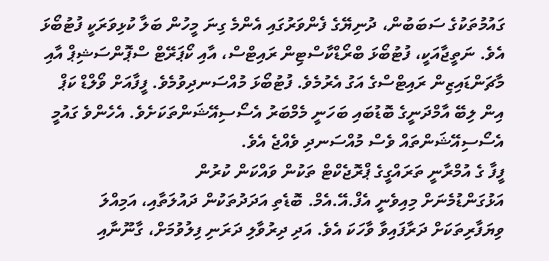ގައުމުތަކުގެ ސަބަބުން، ދުނިޔޭގެ ފެންވަރުގައި އެންމެ ގިނަ މީހުން ބަލާ ކުޅިވަރަކީ ފުޓުބޯޅަ އެވެ. ނަތީޖާއަކީ، ފުޓުބޯޅަ ބްރޯޑްކާސްޓިން ރައިޓްސް، އާއި ކޯޕަރޭޓް ސްޕޮންސަޝިޕް އާއި މާޗަންޑައިޒިން ރައިޓްސްގެ އަގު އެރުމެވެ. ފުޓުބޯޅަ މުއްސަނދިވުމެވެ. ފީފާއަށް ވޯލްޑް ކަޕް އިން ލިބޭ އާމްދަނީގެ ބޮޑުބައި ބަހަނީ މެމްބަރު އެސޯސިއޭޝަންތަކަށެވެ. އެހެންވެ ގައުމީ އެސޯސިއޭޝަންތައް ވެސް މުއްސަނދި ވެއްޖެ އެވެ.
ފީފާ ގެ އުމްރާނީ ތަރައްގީގެ ޕްރޮޖެކްޓް ތަކުން ވައްކަން ކުރުން
އަޅުގަންޑުމެނަށް މިއިވެނީ އެފް.އޭ.އެމް. ބޮޑެތި އަދަދުތަކުން ދައުލަތާއި، އަމިއްލަ ވިޔަފާރިތަކަށް ދަރާފައިވާ ވާހަކަ އެވެ. އަދި ދިރުވާލި ދަރަނި ފިލުވުމަށް، ގާނޫނާއި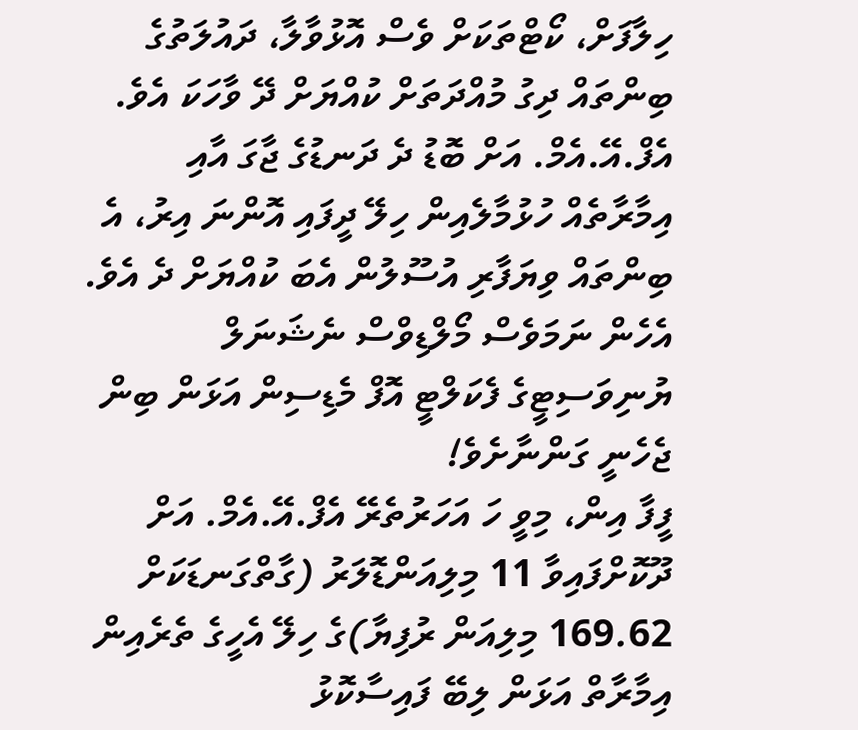ހިލާފަށް، ކޯޓްތަކަށް ވެސް އޮޅުވާލާ، ދައުލަތުގެ ބިންތައް ދިގު މުއްދަތަށް ކުއްޔަށް ދޭ ވާހަކަ އެވެ. އެފް.އޭ.އެމް. އަށް ބޮޑު ދެ ދަނޑުގެ ޖާގަ އާއި އިމާރާތެއް ހުޅުމާލެއިން ހިލޭ ދީފައި އޮންނަ އިރު، އެ ބިންތައް ވިޔަފާރި އުސޫލުން އެބަ ކުއްޔަށް ދެ އެވެ. އެހެން ނަމަވެސް މޯލްޑިވްސް ނެޝަނަލް ޔުނިވަސިޓީގެ ފެކަލްޓީ އޮފް މެޑިސިން އަޅަން ބިން ޖެހެނީ ގަންނާށެވެ!
ފީފާ އިން، މިވީ ހަ އަހަރުތެރޭ އެފް.އޭ.އެމް. އަށް ދޫކޮށްފައިވާ 11 މިލިއަންޑޮލަރު (ގާތްގަނޑަކަށް 169.62 މިލިއަން ރުފިޔާ)ގެ ހިލޭ އެހީގެ ތެރެއިން އިމާރާތް އަޅަން ލިބޭ ފައިސާކޮޅު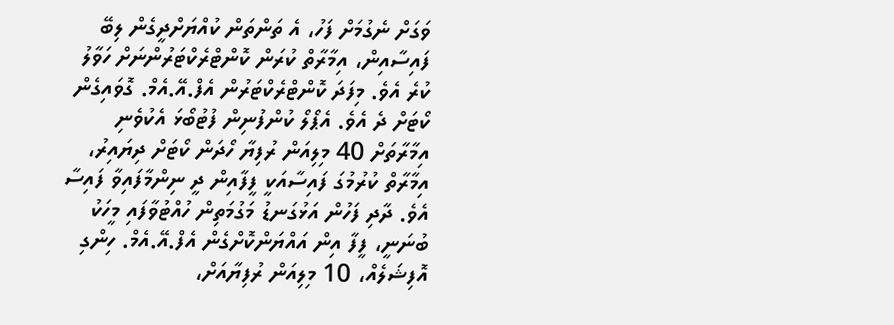ވަގަށް ނެގުމަށް ފަހު، އެ ތަންތަން ކުއްޔަށްދީގެން ލިބޭ ފައިސާއިން، އިމާރާތް ކުރަން ކޮންޓްރެކްޓަރުންނަށް ހަވާލު ކުރެ އެވެ. މިފަދަ ކޮންޓްރެކްޓަރުން އެފް.އޭ.އެމް. ގޮވައިގެން ކޯޓަށް ދެ އެވެ. އެޕޯލޯ ކުންފުނިން ފުޓުބޯޅަ އެކުވެނި އިމާރާތަށް 40 މިލިއަން ރުފިޔާ ހޯދަން ކޯޓަށް ދިޔައިރު، އިމާރާތް ކުރުމުގަ ފައިސާއަކީ ފީފާއިން ދީ ނިންމާފައިވާ ފައިސާ އެވެ. ދާދި ފަހުން އަޅުގަނޑު މަގުމަތިން ހުއްޓުވާފައި މީހަކު ބުނަނީ، ފީފާ އިން އައްޔަންކޮށްގެން އެފް.އޭ.އެމް. ހިންގި އޮފިޝަލެއް، 10 މިލިއަން ރުފިޔާއަށް،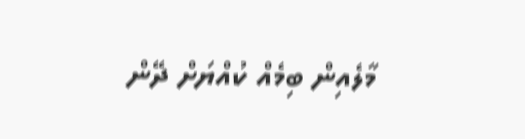މާލެއިން ބިމެއް ކުއްޔަށް ދޭން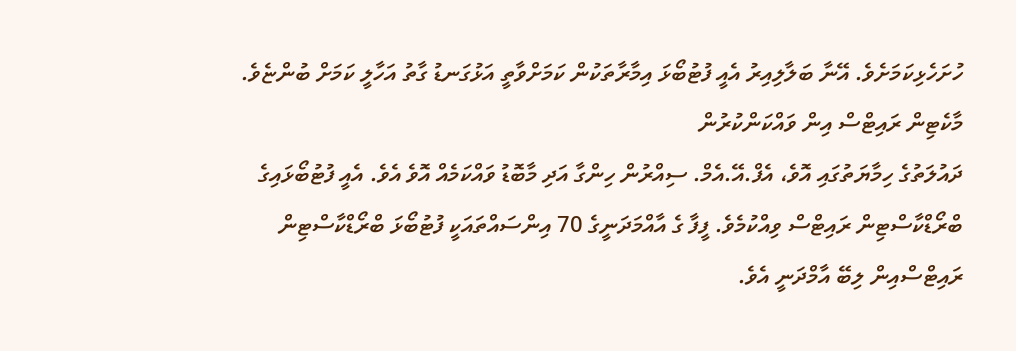ހުށަހެޅިކަމަށެވެ. އޭނާ ބަލާލިއިރު އެއީ ފުޓުބޯޅަ އިމާރާތަކުން ކަމަށްވާތީ އަޅުގަނޑު ގާތު އަހާލީ ކަމަށް ބުންޏެވެ.
މާކެޓިން ރައިޓްސް އިން ވައްކަންކުރުން
ދައުލަތުގެ ހިމާޔަތުގައި އޮވެ، އެފް.އޭ.އެމް. ސިއްރުން ހިންގާ އަދި މާބޮޑު ވައްކަމެއް އޮވެ އެވެ. އެއީ ފުޓުބޯޅައިގެ ބްރޯޑްކާސްޓިން ރައިޓްސް ވިއްކުމެވެ. ފީފާ ގެ އާއްމަދަނީގެ 70 އިންސައްތައަކީ ފުޓުބޯޅަ ބްރޯޑްކާސްޓިން ރައިޓްސްއިން ލިބޭ އާމްދަނީ އެވެ.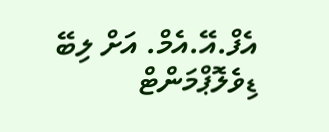އެފް.އޭ.އެމް. އަށް ލިބޭ ޑިވެލޮޕްމަންޓް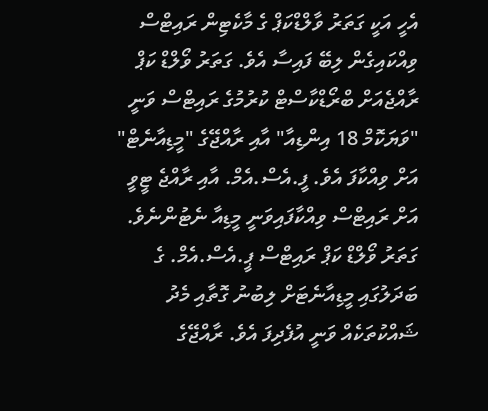އެހީ އަކީ ގަތަރު ވާލްޑްކަޕް ގެ މާކެޓިން ރައިޓްސް ވިއްކައިގެން ލިބޭ ފައިސާ އެވެ. ގަތަރު ވޯލްޑް ކަޕް ރާއްޖެއަށް ބްރޯޑްކާސްޓް ކުރުމުގެ ރައިޓްސް ވަނީ "ވަޔަކޮމް 18 އިންޑިއާ" އާއި ރާއްޖޭގެ "މީޑިއާނެޓް" އަށް ވިއްކާފަ އެވެ. ފީ.އެސް.އެމް. އާއި ރާއްޖެ ޓީވީ އަށް ރައިޓްސް ވިއްކާފައިވަނީ މީޑިއާ ނެޓުންނެވެ.
ގަތަރު ވޯލްޑް ކަޕް ރައިޓްސް ޕީ.އެސް.އެމް. ގެ ބަދަލުގައި މީޑިއާނެޓަށް ލިބުނު ގޮތާއި މެދު ޝައްކުތަކެއް ވަނީ އުފެދިފަ އެވެ. ރާއްޖޭގެ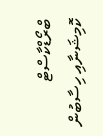ބްރޯޑްކާސްޓް ކޮމިޝަނާއި ހިސާބުން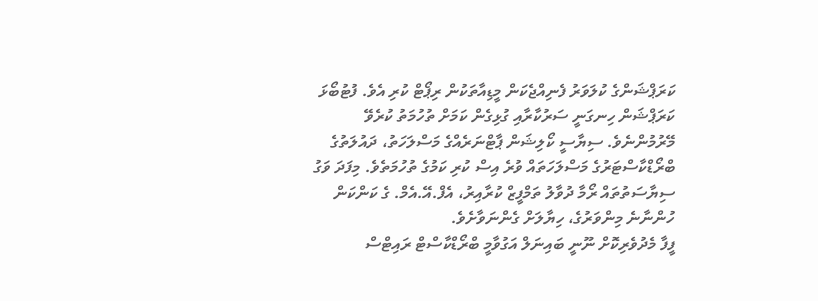ކަރަޕްޝަންގެ ކުލަވަރު ފެނިއްޖެކަން މީޑިއާތަކުން ރިޕޯޓް ކުރި އެވެ. ފުޓުބޯޅަ ކަރަޕްޝަން ހިނގަނީ ސަރުކާރާއި ގުޅިގެން ކަމަށް ތުހުމަތު ކުރެވޭ މޭރުމުންނެވެ. ސިޔާސީ ކޯލިޝަން ޕާޓްނަރެއްގެ މަސްލަހަތު، ދައުލަތުގެ ބްރޯޑްކާސްޓަރުގެ މަސްލަހަތައް ވުރެ އިސް ކުރި ކަމުގެ ތުހުމަތެވެ. މިފަދަ ވަގު ސިޔާސަތުތައް ރޯމާ ދުވާލު ތަމްފީޒް ކުރާއިރު، އެފް.އޭ.އެމް. ގެ ކަންކަން ހުންނާނެ މިންވަރުގެ، ހިޔާލަށް ގެންނަވާށެވެ.
ފީފާ މެދުވެރިކޮށް ނޫނީ ބައިނަލް އަގުވާމީ ބްރޯޑްކާސްޓް ރައިޓްސް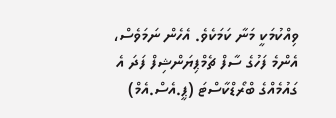ވިއްކުމަކީ މަނާ ކަމަކެވެ. އެހެން ނަމަވެސް، އެންމެ ފަހުގެ ސާފް ޗެމްޕިޔަންޝިފް ފަދަ އެ ގައުމެއްގެ ބްރޯޑްކާސްޓަ (ޕީ.އެސް.އެމް)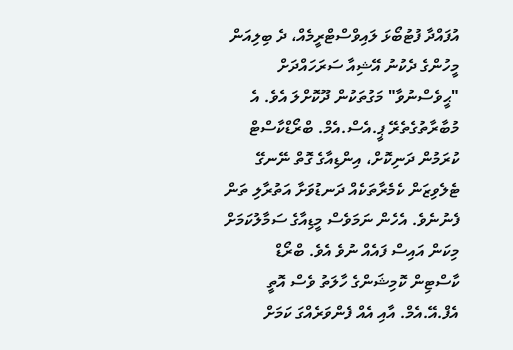އުފައްދާ ފުޓުބޯޅަ ލައިވްސްޓްރީމެއް، ދެ ބިލިއަން މީހުންގެ ދެކުނު އޭޝިއާ ސަރަހައްދަށް "ޙީވެސްނުވާ" މަގުތަކުން ދޫކޮށްލަ އެވެ. އެ މުބާރާތުގެތެރޭ ޕީ.އެސް.އެމް. ބްރޯޑްކާސްޓް ކުރަމުން ދަނިކޮށް، އިންޑިއާގެ ގޮތް ނޭނގޭ ޓެލެވިޒަން ކެމެރާތަކެއް ދަނޑުވަށާ އަތުރާލި ތަން ފެނުނެވެ. އެހެން ނަމަވެސް މީޑިއާގެ ސަމާލުކަމަށް މިކަން އައިސް ފައެއް ނުވެ އެވެ. ބްރޯޑް ކާސްޓިން ކޮމިޝަންގެ ހާލަތު ވެސް އޮތީ އެފް.އޭ.އެމް. އާއި އެއް ފެންވަރެއްގަ ކަމަށް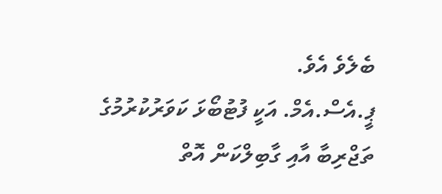ބެލެވެ އެވެ.
ޕީ.އެސް.އެމް. އަކީ ފުޓުބޯޅަ ކަވަރުކުރުމުގެ ތަޖްރިބާ އާއި ގާބިލްކަން އޮތް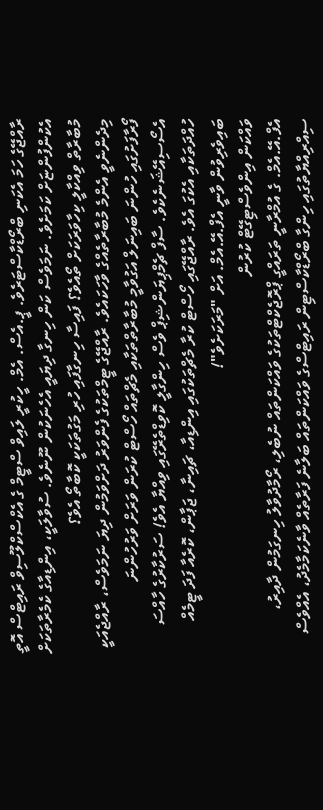ރާއްޖޭގެ ހަމަ އެކަނި ބްރޯޑްކާސްޓަރެވެ. ޕީ.އެސް. އެމް. ހީކުރީ ލައިވް ސްޓީމް ގެ އެކްސްކްލޫސިވް ރައިޓްސް އޮތީ އެކުންފުންޏަށް ކަމަށެވެ. ނަމަވެސް ކަން ހިނގާ ދިޔައީ އެހެނަކުން ނޫނެވެ. ސުވާލަކީ، އިންޑިއާގެ ކެމެރާތަކަށް މުބާރާތް ވިއްކާލީ ކިހާވަރަކަށް ތޯއެވެ؟ ފައިސާ ހިނގާފައި ހުރި މަގުތަކަކީ ކޮބާތޯ އެވެ؟
މިދެންނެވީ އެންމެ މުބާރާތެއްގެ ވާހަކައެވެ. ރާއްޖޭގެ ޓީމްތަކުގެ ފެންވަރު ދަށްވަމުން ދިޔަ ނަމަވެސް، ރާއްޖެއަކީ ފޯރާފަށުގައި ހުންނަ ބައިނަލް އަގުވާމީ މުބާރާތްތަކާއި މެޗްތައް ހޯސްޓް ކުރަން ވަރަށް ވަރުހުންނަ އެސޯސިއޭޝަނެކެވެ. ސާފް ޗެމްޕިޔަންޝިޕް ވެސް ހިންގާލީ ކޮވިޑްތެރޭގައި ވިއްޔާ އެވެ! ސަރުކާރުގެ ހާއްސަ ހުއްދަތަކާއި އެކުގަ އެވެ. ރާއްޖޭގައި ހޯސްޓް ކުރާ މެޗްތަކުގައި އިންޑިއާ، ޗައިނާ، ޖަޕާން، ކޮރެއާ ފަދަ ޓީމެއް ބައިވެރިވުން ވާނީ އެފް.އޭ.އެމް. އަށް "މަރަކަށެވެ"!
ވައްކަން އިންވެސްޓިގޭޓް ކުރުން
އެފް.އޭ.އެމް. ގެ އުމްރާނީ ތަރައްގީ ޕްރޮޖެކްޓްތަކުގެ ވައްކަންތައް ނުބެލި، ރޯމާދުވާލު ހިނގަމުން ދާއިރު، ސިއްރިއްޔާތުގައި ހިންގާ ބްރޯޑްކާސްޓިން ރައިޓްސްގެ ވައްކަންތައް ބަލާނެ ފަރާތެއް ވާނެކަމާމެދު، އެއްވެސް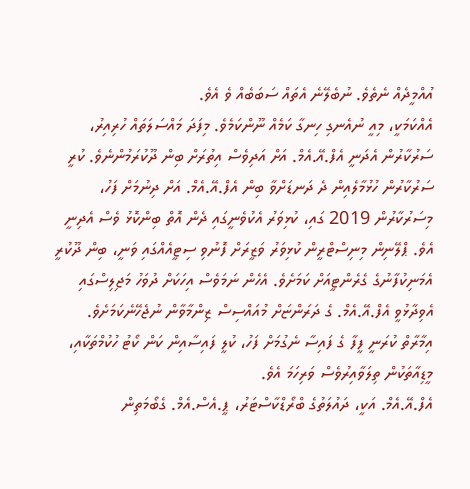އުއްމީދެއް ނެތެވެ. ނުބެލޭނެ އެތައް ސަބަބެއް ވެ އެވެ.
އެއްކަމަކީ، މިއީ ނުއެނގި ހިނގާ ކަމެއް ނޫންކަމެވެ. މިފަދަ މައްސަލަތައް ހުރިއިރު، ސަރުކާރުން އެދަނީ އެފް.އޭ.އެމް. އަށް އަދިވެސް އިތުރަށް ބިން ދޫކުރަމުންނެވެ. ކުރީ ސަރުކާރުން ހުޅުމާލެއިން ދެ ދަނޑަށްވާ ބިން އެފް.އޭ.އެމް. އަށް ދިނުމަށް ފަހު، މިސަރުކާރުން 2019 ގައި، ކުޅިވަރު އެކުވެނީގައި ދެން އޮތް ބިންކޮޅު ވެސް އެދިނީ އެވެ. ޕްލޭނިން މިނިސްޓްރީން ކުޅިވަރު ވަޒީރަށް ފޮނުވި ސިޓީއެއްގައި ވަނީ، ބިން ދޫކުރީ އެމަނިކުފާނުގެ ގެރެންޓީއަށް ކަމަށެވެ. އެހެން ނަމަވެސް އިހަކަށް ދުވަހު މަޖިލިސްގައި އެވިދާޅުވީ އެފް.އޭ.އެމް. ގެ ދަރަންޏަށް މުއައްސިސް ޒިންމާވާން ނުޖެހޭނެކަމަށެވެ. އިމާރާތް ކުރަނީ ފީފާ ގެ ފައިސާ ނެގުމަށް ފަހު، ކުލީ ފައިސާއިން ކަން ކޯޓު ހުކުމްތަކާއި، މީޑިއާތަކުން ތިލަވާއިރުވެސް ވަރިހަމަ އެވެ.
އެފް.އޭ.އެމް. އަކީ، ދައުލަތުގެ ބްރޯޑްކާސްޓަރު، ޕީ.އެސް.އެމް. ގެބޯމަތިން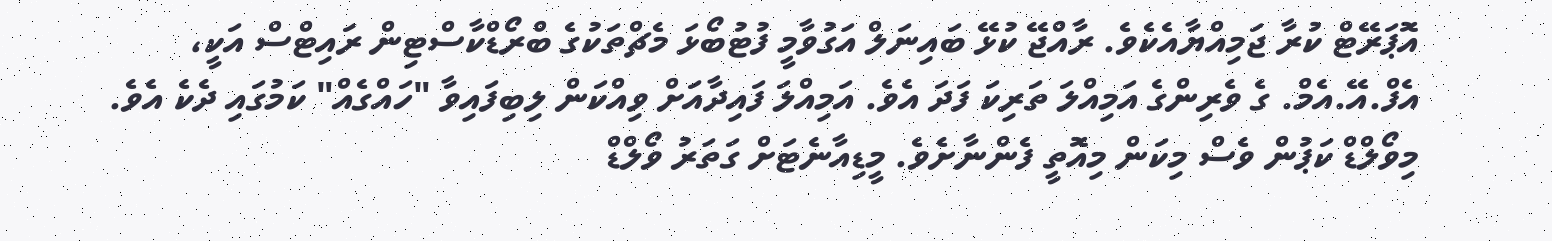އޮޕަރޭޓް ކުރާ ޖަމިއްޔާއެކެވެ. ރާއްޖޭ ކުޅޭ ބައިނަލް އަގުވާމީ ފުޓުބޯޅަ މެޗްތަކުގެ ބްރޯޑްކާސްޓިން ރައިޓްސް އަކީ، އެފް.އޭ.އެމް. ގެ ވެރިންގެ އަމިއްލަ ތަރިކަ ފަދަ އެވެ. އަމިއްލަ ފައިދާއަށް ވިއްކަން ލިބިފައިވާ "ހައްގެއް" ކަމުގައި ދެކެ އެވެ. މިވޯލްޑް ކަޕުން ވެސް މިކަން މިއޮތީ ފެންނާށެވެ. މީޑިއާނެޓަށް ގަތަރު ވޯލްޑް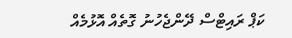ކަޕް ރައިޓްސް ދޭންޖެހުނު ގޮތެއް އޮޅުމެއް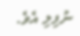ނުފިލި އެވެ.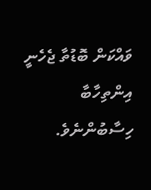ވައްކަން ބޮޑުތާ ޖެހެނީ އިންތިހާބާ ހިސާބުންނެވެ.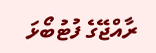ރާއްޖޭގެ ފުޓުބޯޅަ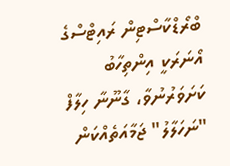ބްރޯޑްކާސްޓިން ރައިޓްސްގެ އޯނަރަކީ އިންތިހާބު ކަށަވަރުނުވާ، ގާނޫނާ ހިލާފް "ނަހަލާލު" ޖަމާއަތެއްކަން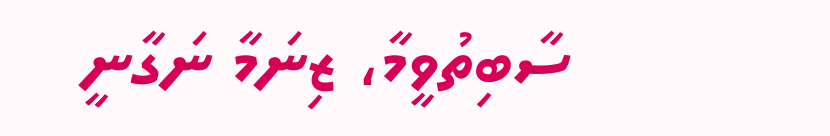ސާބިތުވީމާ، ޒިނަމާ ނަގާނީ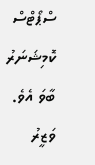ސްޕޯޓްސް ކޮމިޝަނަރު ބާވަ އެވެ. ވަޒީރު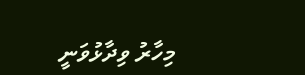މިހާރު ވިދާޅުވަނީ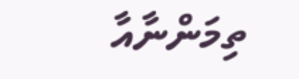ތިމަންނާއާ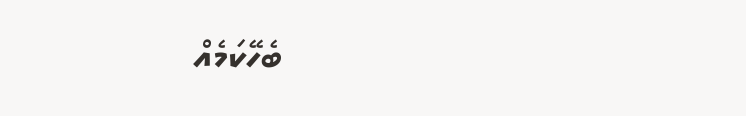ބެހޭކަމެއް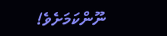ނޫންކަމަށެވެ!